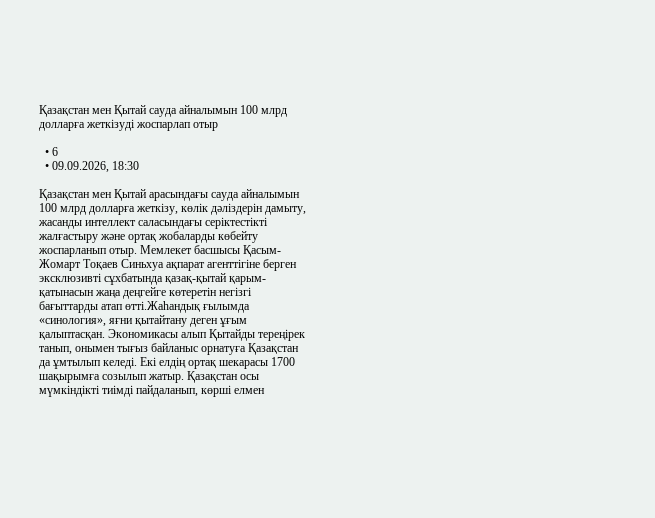Қазақстан мен Қытай сауда айналымын 100 млрд долларға жеткізуді жоспарлап отыр

  • 6
  • 09.09.2026, 18:30

Қазақстан мен Қытай арасындағы сауда айналымын 100 млрд долларға жеткізу, көлік дәліздерін дамыту, жасанды интеллект саласындағы серіктестікті жалғастыру және ортақ жобаларды көбейту жоспарланып отыр. Мемлекет басшысы Қасым-Жомарт Тоқаев Синьхуа ақпарат агенттігіне берген эксклюзивті сұхбатында қазақ-қытай қарым-қатынасын жаңа деңгейге көтеретін негізгі бағыттарды атап өтті.Жаһандық ғылымда «синология», яғни қытайтану деген ұғым қалыптасқан. Экономикасы алып Қытайды тереңірек танып, онымен тығыз байланыс орнатуға Қазақстан да ұмтылып келеді. Екі елдің ортақ шекарасы 1700 шақырымға созылып жатыр. Қазақстан осы мүмкіндікті тиімді пайдаланып, көрші елмен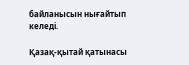байланысын нығайтып келеді.

Қазақ-қытай қатынасы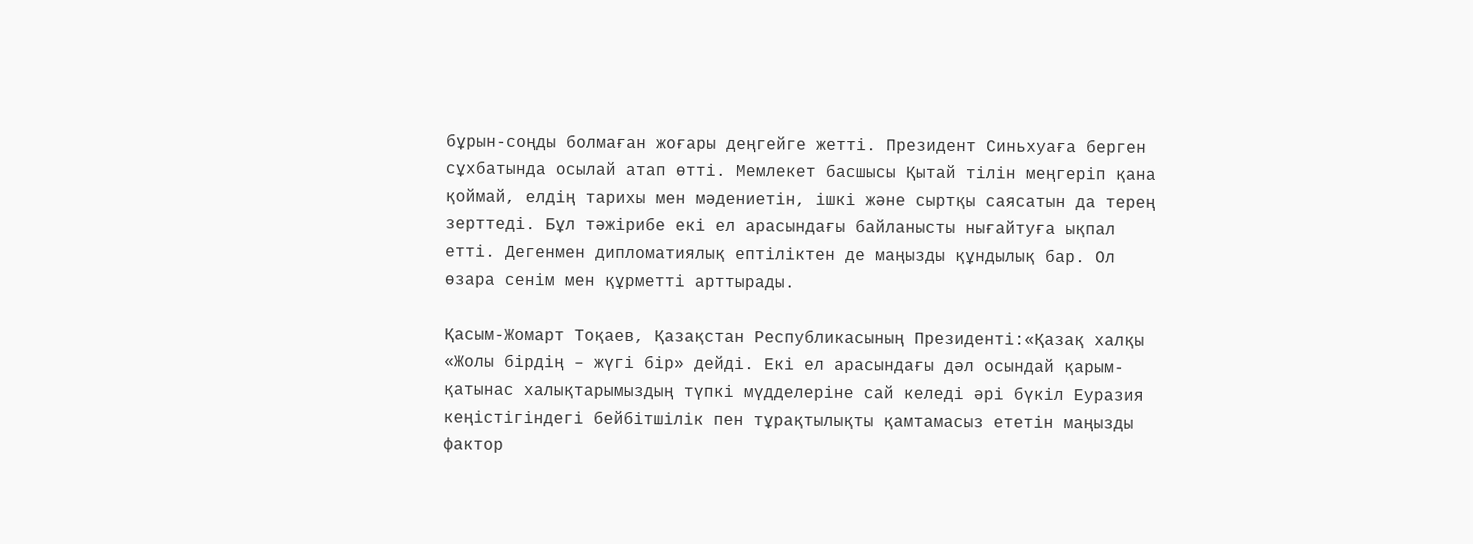бұрын-соңды болмаған жоғары деңгейге жетті. Президент Синьхуаға берген сұхбатында осылай атап өтті. Мемлекет басшысы Қытай тілін меңгеріп қана қоймай, елдің тарихы мен мәдениетін, ішкі және сыртқы саясатын да терең зерттеді. Бұл тәжірибе екі ел арасындағы байланысты нығайтуға ықпал етті. Дегенмен дипломатиялық ептіліктен де маңызды құндылық бар. Ол өзара сенім мен құрметті арттырады.

Қасым-Жомарт Тоқаев, Қазақстан Республикасының Президенті:«Қазақ халқы «Жолы бірдің – жүгі бір» дейді. Екі ел арасындағы дәл осындай қарым-қатынас халықтарымыздың түпкі мүдделеріне сай келеді әрі бүкіл Еуразия кеңістігіндегі бейбітшілік пен тұрақтылықты қамтамасыз ететін маңызды фактор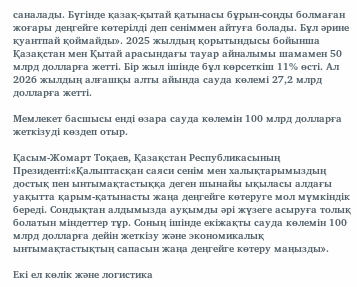саналады. Бүгінде қазақ-қытай қатынасы бұрын-соңды болмаған жоғары деңгейге көтерілді деп сеніммен айтуға болады. Бұл әрине қуантпай қоймайды». 2025 жылдың қорытындысы бойынша Қазақстан мен Қытай арасындағы тауар айналымы шамамен 50 млрд долларға жетті. Бір жыл ішінде бұл көрсеткіш 11% өсті. Ал 2026 жылдың алғашқы алты айында сауда көлемі 27,2 млрд долларға жетті.

Мемлекет басшысы енді өзара сауда көлемін 100 млрд долларға жеткізуді көздеп отыр.

Қасым-Жомарт Тоқаев, Қазақстан Республикасының Президенті:«Қалыптасқан саяси сенім мен халықтарымыздың достық пен ынтымақтастыққа деген шынайы ықыласы алдағы уақытта қарым-қатынасты жаңа деңгейге көтеруге мол мүмкіндік береді. Сондықтан алдымызда ауқымды әрі жүзеге асыруға толық болатын міндеттер тұр. Соның ішінде екіжақты сауда көлемін 100 млрд долларға дейін жеткізу және экономикалық ынтымақтастықтың сапасын жаңа деңгейге көтеру маңызды».

Екі ел көлік және логистика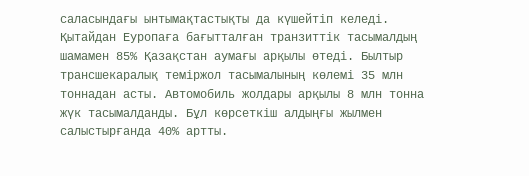саласындағы ынтымақтастықты да күшейтіп келеді. Қытайдан Еуропаға бағытталған транзиттік тасымалдың шамамен 85% Қазақстан аумағы арқылы өтеді. Былтыр трансшекаралық теміржол тасымалының көлемі 35 млн тоннадан асты. Автомобиль жолдары арқылы 8 млн тонна жүк тасымалданды. Бұл көрсеткіш алдыңғы жылмен салыстырғанда 40% артты.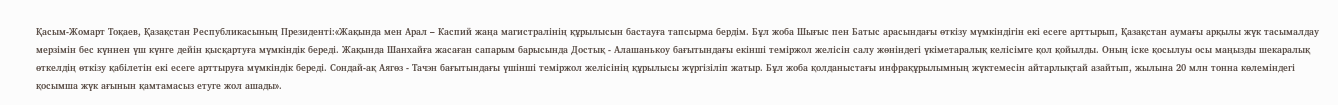Қасым-Жомарт Тоқаев, Қазақстан Республикасының Президенті:«Жақында мен Арал – Каспий жаңа магистралінің құрылысын бастауға тапсырма бердім. Бұл жоба Шығыс пен Батыс арасындағы өткізу мүмкіндігін екі есеге арттырып, Қазақстан аумағы арқылы жүк тасымалдау мерзімін бес күннен үш күнге дейін қысқартуға мүмкіндік береді. Жақында Шанхайға жасаған сапарым барысында Достық - Алашанькоу бағытындағы екінші теміржол желісін салу жөніндегі үкіметаралық келісімге қол қойылды. Оның іске қосылуы осы маңызды шекаралық өткелдің өткізу қабілетін екі есеге арттыруға мүмкіндік береді. Сондай-ақ Аягөз - Тачэн бағытындағы үшінші теміржол желісінің құрылысы жүргізіліп жатыр. Бұл жоба қолданыстағы инфрақұрылымның жүктемесін айтарлықтай азайтып, жылына 20 млн тонна көлеміндегі қосымша жүк ағынын қамтамасыз етуге жол ашады».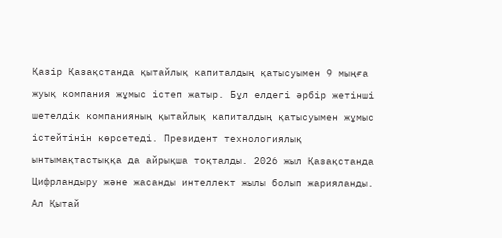Қазір Қазақстанда қытайлық капиталдың қатысуымен 9 мыңға жуық компания жұмыс істеп жатыр. Бұл елдегі әрбір жетінші шетелдік компанияның қытайлық капиталдың қатысуымен жұмыс істейтінін көрсетеді. Президент технологиялық ынтымақтастыққа да айрықша тоқталды. 2026 жыл Қазақстанда Цифрландыру және жасанды интеллект жылы болып жарияланды. Ал Қытай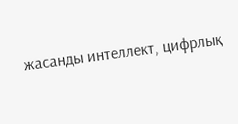жасанды интеллект, цифрлық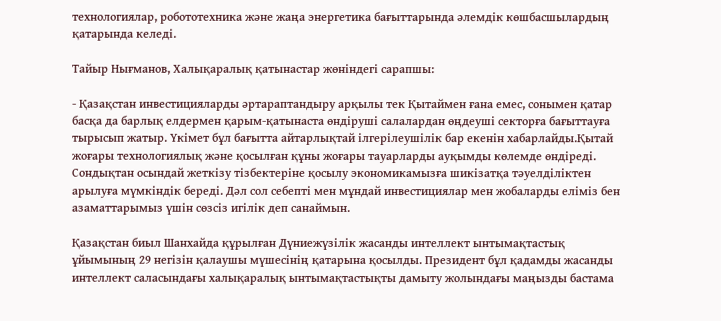технологиялар, робототехника және жаңа энергетика бағыттарында әлемдік көшбасшылардың қатарында келеді.

Тайыр Нығманов, Халықаралық қатынастар жөніндегі сарапшы:

- Қазақстан инвестицияларды әртараптандыру арқылы тек Қытаймен ғана емес, сонымен қатар басқа да барлық елдермен қарым-қатынаста өндіруші салалардан өңдеуші секторға бағыттауға тырысып жатыр. Үкімет бұл бағытта айтарлықтай ілгерілеушілік бар екенін хабарлайды.Қытай жоғары технологиялық және қосылған құны жоғары тауарларды ауқымды көлемде өндіреді. Сондықтан осындай жеткізу тізбектеріне қосылу экономикамызға шикізатқа тәуелділіктен арылуға мүмкіндік береді. Дәл сол себепті мен мұндай инвестициялар мен жобаларды еліміз бен азаматтарымыз үшін сөзсіз игілік деп санаймын.

Қазақстан биыл Шанхайда құрылған Дүниежүзілік жасанды интеллект ынтымақтастық ұйымының 29 негізін қалаушы мүшесінің қатарына қосылды. Президент бұл қадамды жасанды интеллект саласындағы халықаралық ынтымақтастықты дамыту жолындағы маңызды бастама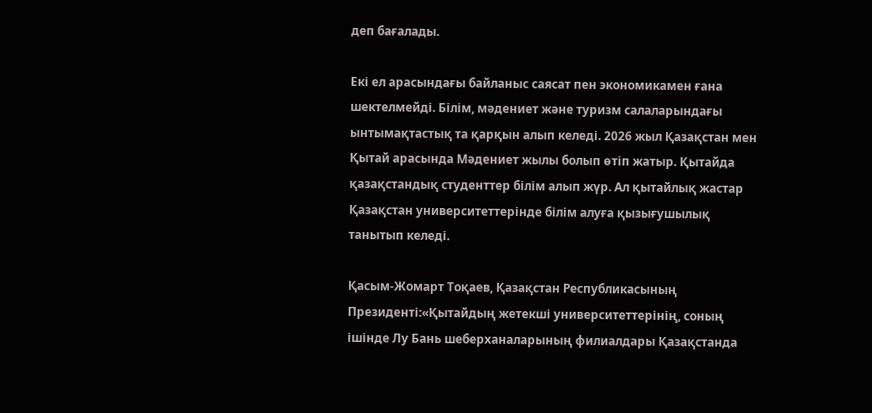деп бағалады.

Екі ел арасындағы байланыс саясат пен экономикамен ғана шектелмейді. Білім, мәдениет және туризм салаларындағы ынтымақтастық та қарқын алып келеді. 2026 жыл Қазақстан мен Қытай арасында Мәдениет жылы болып өтіп жатыр. Қытайда қазақстандық студенттер білім алып жүр. Ал қытайлық жастар Қазақстан университеттерінде білім алуға қызығушылық танытып келеді.

Қасым-Жомарт Тоқаев, Қазақстан Республикасының Президенті:«Қытайдың жетекші университеттерінің, соның ішінде Лу Бань шеберханаларының филиалдары Қазақстанда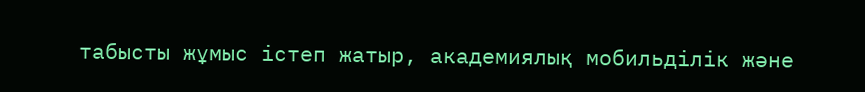табысты жұмыс істеп жатыр, академиялық мобильділік және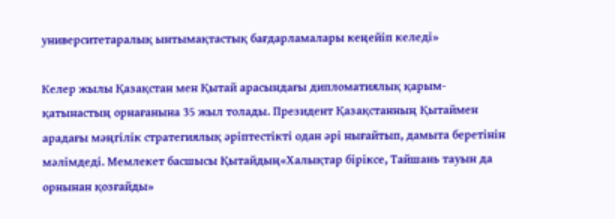университетаралық ынтымақтастық бағдарламалары кеңейіп келеді»

Келер жылы Қазақстан мен Қытай арасындағы дипломатиялық қарым-қатынастың орнағанына 35 жыл толады. Президент Қазақстанның Қытаймен арадағы мәңгілік стратегиялық әріптестікті одан әрі нығайтып, дамыта беретінін мәлімдеді. Мемлекет басшысы Қытайдың«Халықтар біріксе, Тайшань тауын да орнынан қозғайды»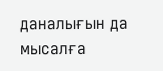даналығын да мысалға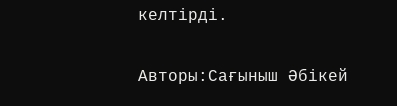келтірді.

Авторы:Сағыныш Әбікей